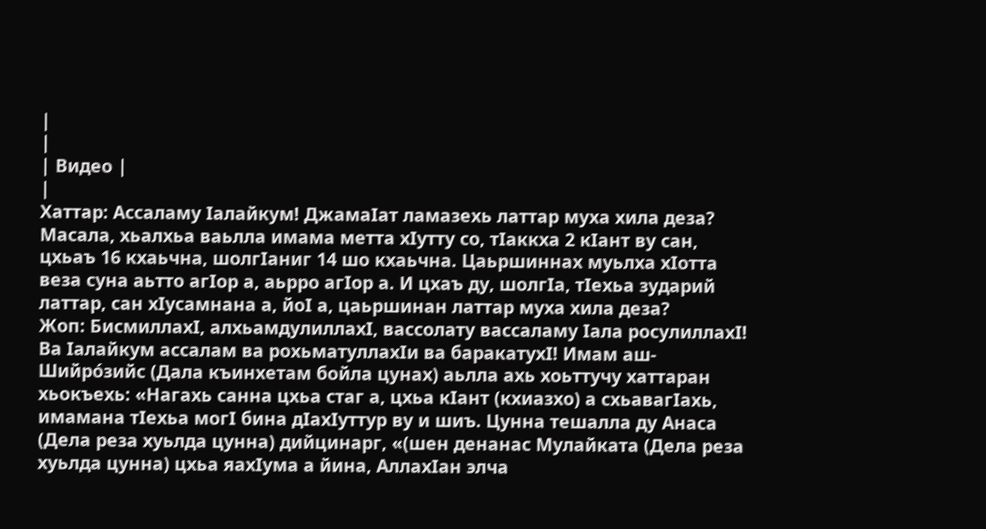|
|
| Видео |
|
Хаттар: Ассаламу Iалайкум! ДжамаIат ламазехь латтар муха хила деза? Масала, хьалхьа ваьлла имама метта хIутту со, тIаккха 2 кIант ву сан, цхьаъ 16 кхаьчна, шолгIаниг 14 шо кхаьчна. Цаьршиннах муьлха хIотта веза суна аьтто агIор а, аьрро агIор а. И цхаъ ду, шолгIа, тIехьа зударий латтар, сан хIусамнана а, йоI а, цаьршинан латтар муха хила деза?
Жоп: БисмиллахI, алхьамдулиллахI, вассолату вассаламу Iала росулиллахI! Ва Iалайкум ассалам ва рохьматуллахIи ва баракатухI! Имам аш-Шийро́зийс (Дала къинхетам бойла цунах) аьлла ахь хоьттучу хаттаран хьокъехь: «Нагахь санна цхьа стаг а, цхьа кIант (кхиазхо) а схьавагIахь, имамана тIехьа могI бина дIахIуттур ву и шиъ. Цунна тешалла ду Анаса (Дела реза хуьлда цунна) дийцинарг, «(шен денанас Мулайката (Дела реза хуьлда цунна) цхьа яахIума а йина, АллахIан элча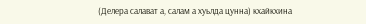(Делера салават а, салам а хуьлда цунна) кхайкхина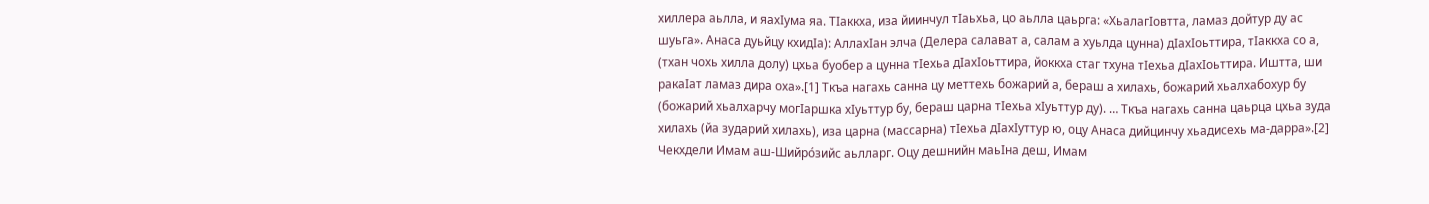хиллера аьлла, и яахIума яа. ТIаккха, иза йиинчул тIаьхьа, цо аьлла цаьрга: «ХьалагIовтта, ламаз дойтур ду ас шуьга». Анаса дуьйцу кхидIа): АллахIан элча (Делера салават а, салам а хуьлда цунна) дIахIоьттира, тIаккха со а, (тхан чохь хилла долу) цхьа буобер а цунна тIехьа дIахIоьттира, йоккха стаг тхуна тIехьа дIахIоьттира. Иштта, ши ракаIат ламаз дира оха».[1] Ткъа нагахь санна цу меттехь божарий а, бераш а хилахь, божарий хьалхабохур бу (божарий хьалхарчу могIаршка хIуьттур бу, бераш царна тIехьа хIуьттур ду). … Ткъа нагахь санна цаьрца цхьа зуда хилахь (йа зударий хилахь), иза царна (массарна) тIехьа дIахIуттур ю, оцу Анаса дийцинчу хьадисехь ма-дарра».[2] Чекхдели Имам аш-Шийро́зийс аьлларг. Оцу дешнийн маьIна деш, Имам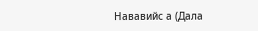Нававийс а (Дала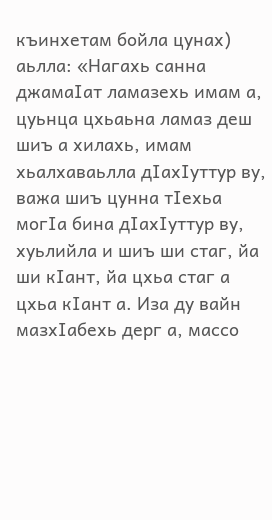къинхетам бойла цунах) аьлла: «Нагахь санна джамаIат ламазехь имам а, цуьнца цхьаьна ламаз деш шиъ а хилахь, имам хьалхаваьлла дIахIуттур ву, важа шиъ цунна тIехьа могIа бина дIахIуттур ву, хуьлийла и шиъ ши стаг, йа ши кIант, йа цхьа стаг а цхьа кIант а. Иза ду вайн мазхIабехь дерг а, массо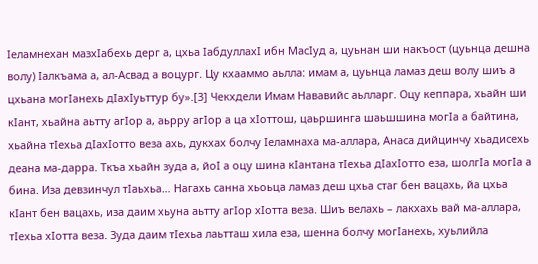Iеламнехан мазхIабехь дерг а, цхьа IабдуллахI ибн МасIуд а, цуьнан ши накъост (цуьнца дешна волу) Iалкъама а, ал-Асвад а воцург. Цу кхааммо аьлла: имам а, цуьнца ламаз деш волу шиъ а цхьана могIанехь дIахIуьттур бу».[3] Чекхдели Имам Нававийс аьлларг. Оцу кеппара, хьайн ши кIант, хьайна аьтту агIор а, аьрру агIор а ца хIоттош, цаьршинга шаьшшина могIа а байтина, хьайна тIехьа дIахIотто веза ахь, дукхах болчу Iеламнаха ма-аллара, Анаса дийцинчу хьадисехь деана ма-дарра. Ткъа хьайн зуда а, йоI а оцу шина кIантана тIехьа дIахIотто еза, шолгIа могIа а бина. Иза девзинчул тIаьхьа… Нагахь санна хьоьца ламаз деш цхьа стаг бен вацахь, йа цхьа кIант бен вацахь, иза даим хьуна аьтту агIор хIотта веза. Шиъ велахь – лакхахь вай ма-аллара, тIехьа хIотта веза. Зуда даим тIехьа лаьтташ хила еза, шенна болчу могIанехь, хуьлийла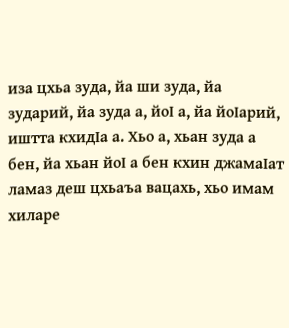иза цхьа зуда, йа ши зуда, йа зударий, йа зуда а, йоI а, йа йоIарий, иштта кхидIа а. Хьо а, хьан зуда а бен, йа хьан йоI а бен кхин джамаIат ламаз деш цхьаъа вацахь, хьо имам хиларе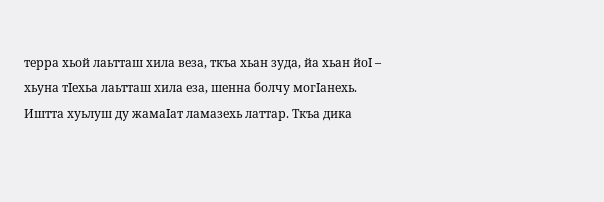терра хьой лаьтташ хила веза, ткъа хьан зуда, йа хьан йоI – хьуна тIехьа лаьтташ хила еза, шенна болчу могIанехь. Иштта хуьлуш ду жамаIат ламазехь латтар. Ткъа дика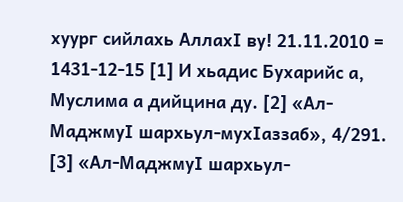хуург сийлахь АллахI ву! 21.11.2010 = 1431-12-15 [1] И хьадис Бухарийс а, Муслима а дийцина ду. [2] «Ал-МаджмуI шархьул-мухIаззаб», 4/291. [3] «Ал-МаджмуI шархьул-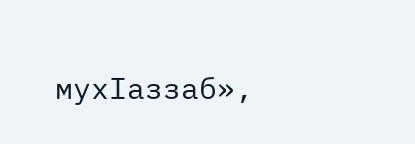мухIаззаб»,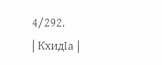4/292.
| КхидIа |